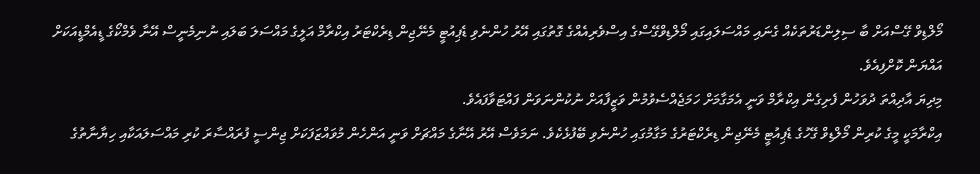މޯލްޑިވް ގޭސްއަށް ބާ ސިލިންޑަރުތަކެއް ގެނައި މައްސަލައިގައި މޯލްޑިވްގޭސްގެ އިސްވެރިއެއްގެ ގޮތުގައި އޭރު ހުންނެވި ޑެޕިއުޓީ މެނޭޖިން ޑިރެކްޓަރު އިކްރާމް އަލީގެ މައްސަލަ ބަލައި ނުނިމެނީސް އޭނާ ވެމްކޯގެ ޑީއެމްޑީއަކަށް އައްޔަން ކޮށްފިއެވެ.
މިދިޔަ އާދިއްތަ ދުވަހުން ފެށިގެން އިކްރާމް ވަނީ އެމަގާމަށް ހަމަޖެއްސެވުމުން ވަޒީފާއަށް ނުކުންނަވަން ފައްޓަވާފައެވެ.
އިކްރާމަކީ މީގެ ކުރިން މޯލްޑިވް ގޭހުގެ ޑެޕިއުޓީ މެނޭޖިން ޑިރެކްޓަރުގެ މަގާމުގައި ހުންނެވި ބޭފުޅެކެވެ. ނަމަވެސް އޭރު އޭނާގެ މައްޗަށް ވަނީ އަންހެން މުވައްޒަފަކަށް ޖިންސީ ފުރައްސާރަ ކުރި މައްސަލައަކާއި ހިޔާނާތުގެ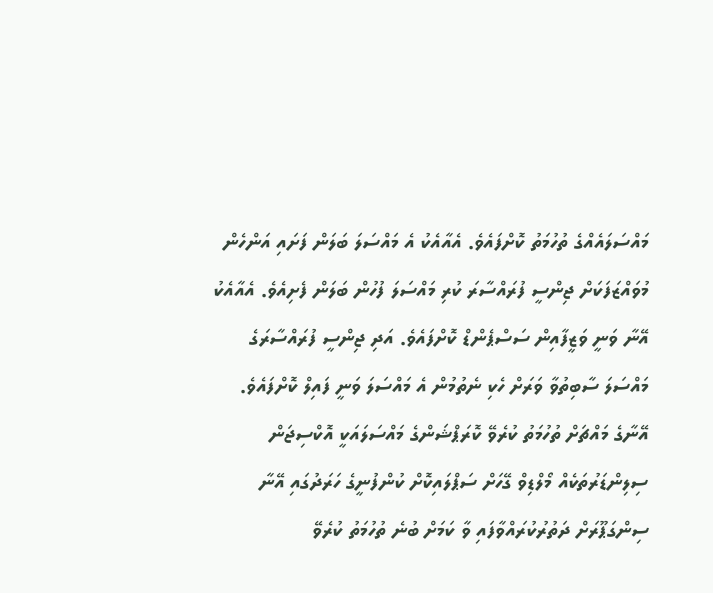މައްސަލައެއްގެ ތުހުމަތު ކޮށްފައެވެ. އެއާއެކު އެ މައްސަލަ ބަލަން ފަށައި އަންހެން މުވައްޒަފަކަށް ޖިންސީ ފުރައްސާރަ ކުރި މައްސަލަ ފުހުން ބަލަން ފެށިއެވެ. އެއާއެކު އޭނާ ވަނީ ވަޒީފާއިން ސަސްޕެންޑް ކޮށްފައެވެ. އަދި ޖިންސީ ފުރައްސާރަގެ މައްސަލަ ސާބިތުވާ ވަރަށް ހެކި ނެތުމުން އެ މައްސަލަ ވަނީ ފައިލް ކޮށްފައެވެ.
އޭނާގެ މައްޗަށް ތުހުމަތު ކުރެވޭ ކޮރަޕްޝަންގެ މައްސަލައަކީ އޮކްސިޖަން ސިލިންޑަރުތަކެއް މޯލްޑިވް ގޭހަށް ސަޕްލައިކޮށް ކުންފުނީގެ ހަރަދުގައި އޭނާ ސިންގަޕޫރަށް ދަތުރުކުރައްވާފައި ވާ ކަމަށް ބުނެ ތުހުމަތު ކުރެވޭ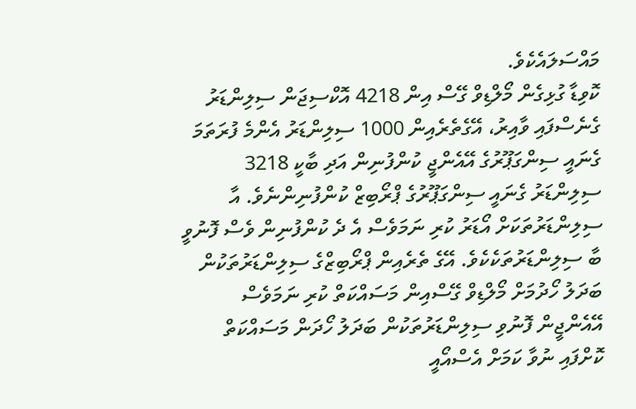މައްސަލައެކެވެ.
ކޮވިޑާ ގުޅިގެން މޯލްޑިވް ގޭސް އިން 4218 އޮކްސިޖަން ސިލިންޑަރު ގެނެސްފައި ވާއިރު، އޭގެތެރެއިން 1000 ސިލިންޑަރު އެންމެ ފުރަތަމަ ގެނައީ ސިންގަޕޫރުގެ އޭއެންޖީ ކުންފުނިން އަދި ބާކީ 3218 ސިލިންޑަރު ގެނައީ ސިންގަޕޫރުގެ ޕްރޯބިޒް ކުންފުނިންނެވެ. އާ ސިލިންޑަރުތަކަށް އޯޑަރު ކުރި ނަމަވެސް އެ ދެ ކުންފުނިން ވެސް ފޮނުވީ ބާ ސިލިންޑަރުތަކެކެވެ. އޭގެ ތެރެއިން ޕްރޯބިޒްގެ ސިލިންޑަރުތަކުން ބަދަލު ހޯދުމަށް މޯލްޑިވް ގޭސްއިން މަސައްކަތް ކުރި ނަމަވެސް އޭއެންޖީން ފޮނުވި ސިލިންޑަރުތަކުން ބަދަލު ހޯދަން މަސައްކަތް ކޮށްފައި ނުވާ ކަމަށް އެސްއޯއީ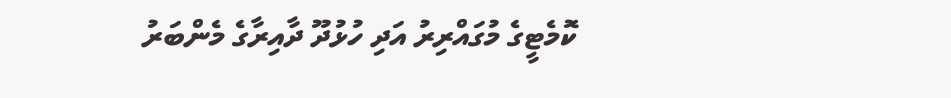ކޮމެޓީގެ މުގައްރިރު އަދި ހުޅުދޫ ދާއިރާގެ މެންބަރު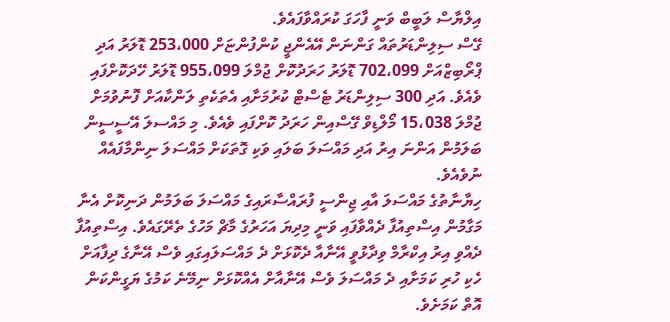އިލްޔާސް ލަބީބް ވަނީ ފާހަގަ ކުރައްވާފައެވެ.
ގޭސް ސިލިންޑަރުތައް ގަންނަން އޭއެންޖީ ކުންފުންޏަށް 253،000 ޑޮލަރު އަދި ޕްރޯބިޒްއަށް 702،099 ޑޮލަރު ހަރަދުކޮށް ޖުމްލަ 955،099 ޑޮލަރު ހޭދަކޮށްފައި ވެއެވެ. އަދި 300 ސިލިންޑަރު ޓެސްޓް ކުރުމަށާއި އެތަކެތި ލަންކާއަށް ފޮނުވުމަށް ޖުމްލަ 15،038 މޯލްޑިވް ގޭސްއިން ހަރަދު ކޮށްފައި ވެއެވެ. މި މައްސލަ އޭސީސީން ބަލަމުން އަންނަ އިރު އަދި މައްސަލަ ބަލައި ވަކި ގޮތަކަށް މައްސަލަ ނިންމާފައެއް ނުވެއެވެ.
ހިޔާނާތުގެ މައްސަލަ އާއި ޖިންސީ ފުރައްސާރައިގެ މައްސަލަ ބަލަމުން ދަނިކޮށް އެނާ މަގާމުން އިސްތިއުފާ ދެއްވާފައި ވަނީ މިދިޔަ އަހަރުގެ މާޗް މަހުގެ ތެރޭގައެވެ. އިސްތިއުފާ ދެއްވި އިރު އިކްރާމް ވިދާޅުވީ އޭނާއާ ދެކޮޅަށް ދެ މައްސަލައިގައި ވެސް އޭނާގެ ދިފާއަށް ހެކި ހުރި ކަމަށާއި ދެ މައްސަލަ ވެސް އޭނާއާށް އެއްކޮޅަށް ނިމޭނެ ކަމުގެ ޔަގީންކަން އޮތް ކަމަށެވެ.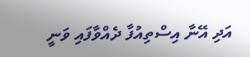އަދި އޭނާ އިސްތިއުފާ ދެއްވާފައި ވަނީ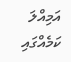އަމިއްލަ ކަމެއްގައި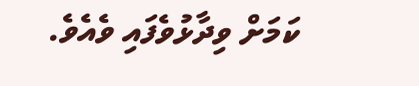ކަމަށް ވިދާޅުވެފައި ވެއެވެ.